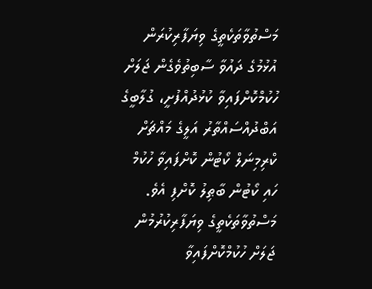މަސްތުވާތަކެތީގެ ވިޔަފާރިކުރަން އުޅުމުގެ ދައުވާ ސާބިތުވެގެން ޖަލަށް ހުކުމްކޮށްފައިވާ ކުޅުދުއްފުށީ، ގުލާބީގެ އަބްދުއްސައްތާރު އަލީގެ މައްޗަށް ކްރިމިނަލް ކޯޓުން ކޮށްފައިވާ ހުކުމް ހައި ކޯޓުން ބާޠިލު ކޮށްފި އެވެ.
މަސްތުވާތަކެތީގެ ވިޔަފާރިކުރުމުން ޖަލަށް ހުކުމްކޮށްފައިވާ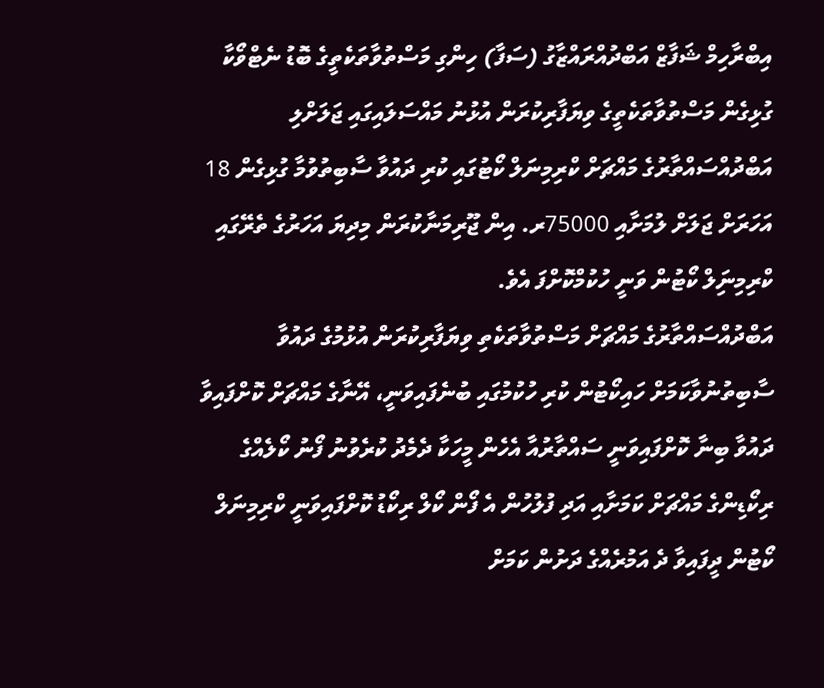އިބްރާހިމް ޝަފާޒް އަބްދުއްރައްޒާގު (ސަފާ) ހިންގި މަސްތުވާތަކެތީގެ ބޮޑު ނެޓްވޯކާ ގުޅިގެން މަސްތުވާތަކެތީގެ ވިޔަފާރިކުރަން އުޅުނު މައްސަލައިގައި ޖަލަށްލި އަބްދުއްސައްތާރުގެ މައްޗަށް ކްރިމިނަލް ކޯޓުގައި ކުރި ދައުވާ ސާބިތުވުމާ ގުޅިގެން 18 އަހަރަށް ޖަލަށް ލުމަށާއި 75000ރ. އިން ޖޫރިމަނާކުރަން މިދިޔަ އަހަރުގެ ތެރޭގައި ކްރިމިނިަލް ކޯޓުން ވަނީ ހުކުމްކޮށްފަ އެވެ.
އަބްދުއްސައްތާރުގެ މައްޗަށް މަސްތުވާތަކެތި ވިޔަފާރިކުރަން އުޅުމުގެ ދައުވާ ސާބިތުނުވާކަމަށް ހައިކޯޓުން ކުރި ހުކުމުގައި ބުނެފައިވަނީ، އޭނާގެ މައްޗަށް ކޮށްފައިވާ ދައުވާ ބިނާ ކޮށްފައިވަނީ ސައްތާރުއާ އެހެން މީހަކާ ދެމެދު ކުރެވުނު ފޯނު ކޯލެއްގެ ރިކޯޑިންގެ މައްޗަށް ކަމަށާއި އަދި ފުލުހުން އެ ފޯން ކޯލް ރިކޯޑު ކޮށްފައިވަނީ ކްރިމިނަލް ކޯޓުން ދީފައިވާ ދެ އަމުރެއްގެ ދަށުން ކަމަށް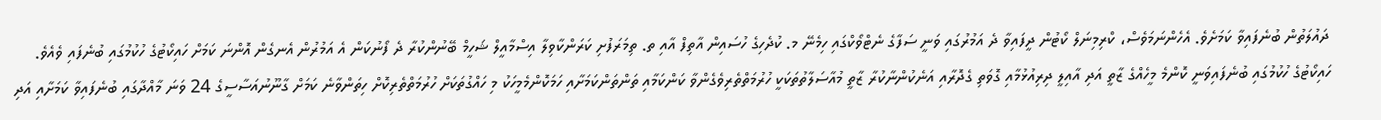ދައުލަތުން ބުނެފައިވާ ކަމަށެވެ. އެހެންނަމަވެސް، ކްރިމިނަލް ކޯޓުން ދީފައިވާ ދެ އަމުރުގައި ވަނީ ސަފާގެ ނެޓްވޯކްގައި ހިމެނޭ މ. ކުދެހިގެ ހުސައިން އާތިފް އާއި ތ. ތިމަރަފުށި ކަރަންކާވިލާ އިސްމާއީލް ޝަހީމް ބޭނުންކުރާ ދެ ފޯނުކަން އެ އަމުރުން އެނގެން އޮންނަ ކަމަށް ހައިކޯޓުގެ ހުކުމުގައި ބުނެފައި ވެއެވެ.
ހައިކޯޓުގެ ހުކުމުގައި ބުނެފައިވަނީ ކޮންމެ މީހެއްގެ ޒާތީ އަދި އާއިލީ ދިރިއުޅުމާއި ގޮވަތި ގެދޮރާއި އަނެކުންނާކުރާ ޒާތީ މުއާސަލާތުތަކަކީ ހުރުމަތްތެރިވެގެންވާ ކަންކަމާއި ތަންތަންކަމަށާއި ހަމަކޮންމެމީހަކު މި ހައްގުތަކަށް ހުރުމަތްތެރިކޮށް ހިތަންވާނެ ކަމަށް ގާނޫނުއަސާސީގެ 24 ވަނަ މާއްދާގައި ބުނެފައިވާ ކަމަށާއި އަދި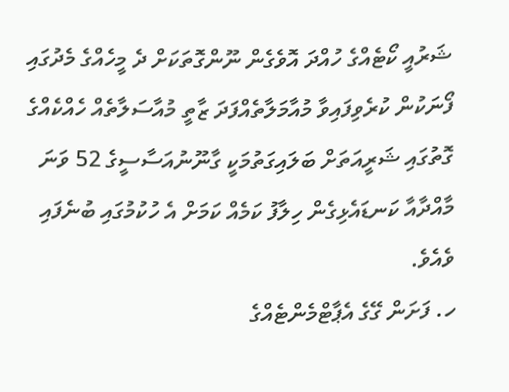ޝަރުއީ ކޯޓެއްގެ ހުއްދަ އޮވެގެން ނޫންގޮތަކަށް ދެ މީހެއްގެ މެދުގައި ފޯނަކުން ކުރެވިފައިވާ މުއާމަލާތެއްފަދަ ޒާތީ މުއާސަލާތެއް ހެއްކެއްގެ ގޮތުގައި ޝަރީއަތަށް ބަލައިގަތުމަކީ ގާނޫނުއަސާސީގެ 52 ވަނަ މާއްދާއާ ކަނޑައެޅިގެން ހިލާފު ކަމެއް ކަމަށް އެ ހުކުމުގައި ބުނެފައި ވެއެވެ.
ހ. ފަށަން ގޭގެ އެޕާޓްމެންޓެއްގެ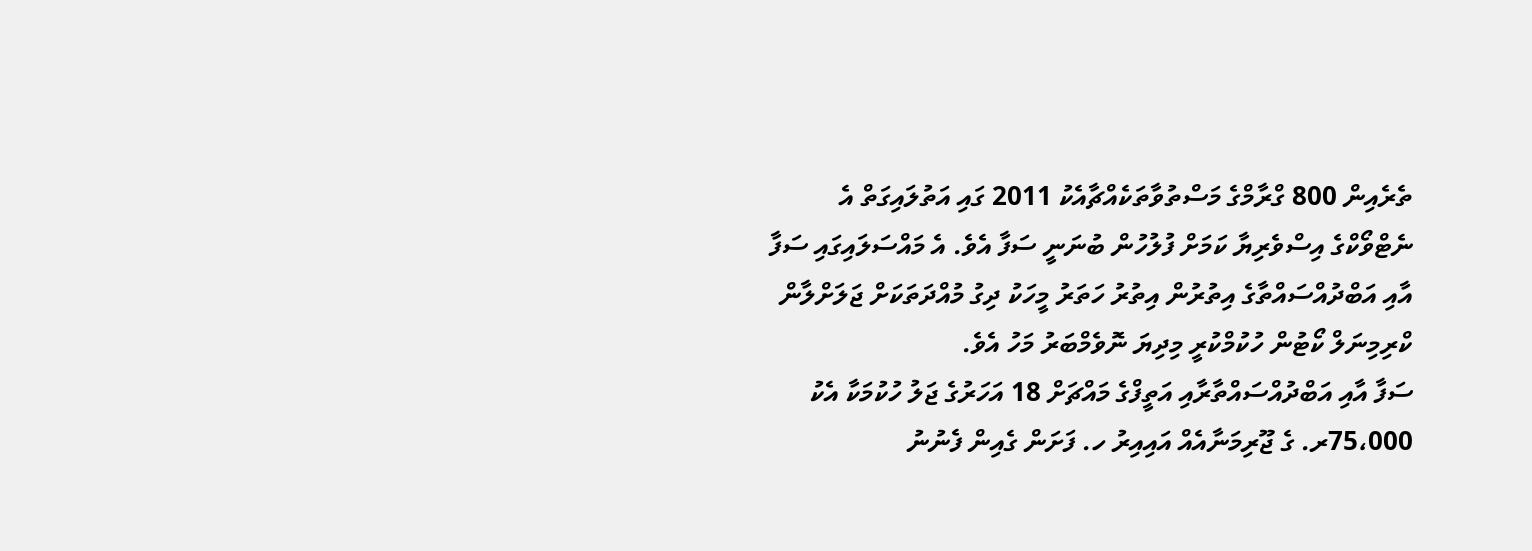ތެރެއިން 800 ގްރާމްގެ މަސްތުވާތަކެއްޗާއެކު 2011 ގައި އަތުލައިގަތް އެ ނެޓްވޯކްގެ އިސްވެރިޔާ ކަމަށް ފުލުހުން ބުނަނީ ސަފާ އެވެ. އެ މައްސަލައިގައި ސަފާ އާއި އަބްދުއްސައްތާގެ އިތުރުން އިތުރު ހަތަރު މީހަކު ދިގު މުއްދަތަކަށް ޖަލަށްލާން ކްރިމިނަލް ކޯޓުން ހުކުމްކުރީ މިދިޔަ ނޮވެމްބަރު މަހު އެވެ.
ސަފާ އާއި އަބްދުއްސައްތާރާއި އަތީފްގެ މައްޗަށް 18 އަހަރުގެ ޖަލު ހުކުމަކާ އެކު 75،000ރ. ގެ ޖޫރިމަނާއެއް އައިއިރު ހ. ފަށަން ގެއިން ފެނުނު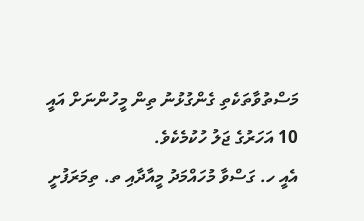މަސްތުވާތަކެތި ގެންގުޅުނު ތިން މީހުންނަށް އައީ 10 އަހަރުގެ ޖަލު ހުކުމެކެވެ.
އެއީ ހ. ގަސްވާ މުހައްމަދު މީއާދާއި ތ. ތިމަރަފުށީ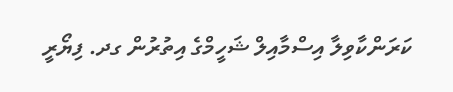ކަރަންކާވިލާ އިސްމާއިލް ޝަހީމްގެ އިތުރުން ގދ. ފިޔޯރީ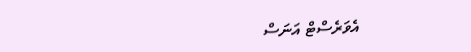އެވަރެސްޓް އަނަސް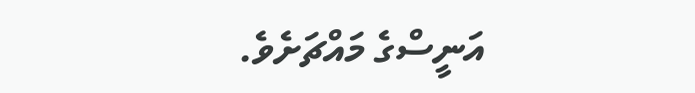އަނީސްގެ މައްޗަށެވެ.